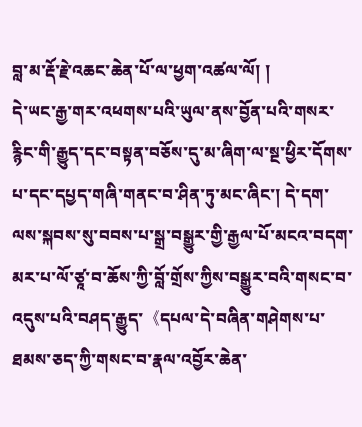བླ་མ་རྡོ་རྗེ་འཆང་ཆེན་པོ་ལ་ཕྱག་འཚལ་ལོ། །
དེ་ཡང་རྒྱ་གར་འཕགས་པའི་ཡུལ་ནས་བྱོན་པའི་གསར་རྙིང་གི་རྒྱུད་དང་བསྟན་བཅོས་དུ་མ་ཞིག་ལ་སྔ་ཕྱིར་དོགས་པ་དང་དཔྱད་གཞི་གནང་བ་ཤིན་ཏུ་མང་ཞིང་། དེ་དག་ལས་སྐབས་སུ་བབས་པ་སྒྲ་བསྒྱུར་གྱི་རྒྱལ་པོ་མངའ་བདག་མར་པ་ལོ་ཙཱ་བ་ཆོས་ཀྱི་བློ་གྲོས་ཀྱིས་བསྒྱུར་བའི་གསང་བ་འདུས་པའི་བཤད་རྒྱུད་《དཔལ་དེ་བཞིན་གཤེགས་པ་ཐམས་ཅད་ཀྱི་གསང་བ་རྣལ་འབྱོར་ཆེན་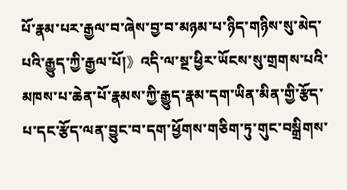པོ་རྣམ་པར་རྒྱལ་བ་ཞེས་བྱ་བ་མཉམ་པ་ཉིད་གཉིས་སུ་མེད་པའི་རྒྱུད་ཀྱི་རྒྱལ་པོ།》འདི་ལ་སྔ་ཕྱིར་ཡོངས་སུ་གྲགས་པའི་མཁས་པ་ཆེན་པོ་རྣམས་ཀྱི་རྒྱུད་རྣམ་དག་ཡིན་མིན་གྱི་རྩོད་པ་དང་རྩོད་ལན་བྱུང་བ་དག་ཕྱོགས་གཅིག་ཏུ་གུང་བསྒྲིགས་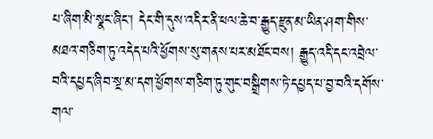པ་ཞིག་མི་སྣང་ཞིང་། དེང་གི་དུས་འདིར་ནི་ཕལ་ཆེ་བ་རྒྱུད་རྫུན་མ་ཡིན་ཤག་གིས་མཐའ་གཅིག་ཏུ་འདེད་པའི་ཕྱོགས་སུ་གནས་པར་མཐོང་བས། རྒྱུད་འདི་དང་འབྲེལ་བའི་དཔྱད་ཞིབ་སྔ་མ་དག་ཕྱོགས་གཅིག་ཏུ་གུང་བསྒྲིགས་ཏེ་དཔྱད་པ་བྱ་བའི་དགོས་གལ་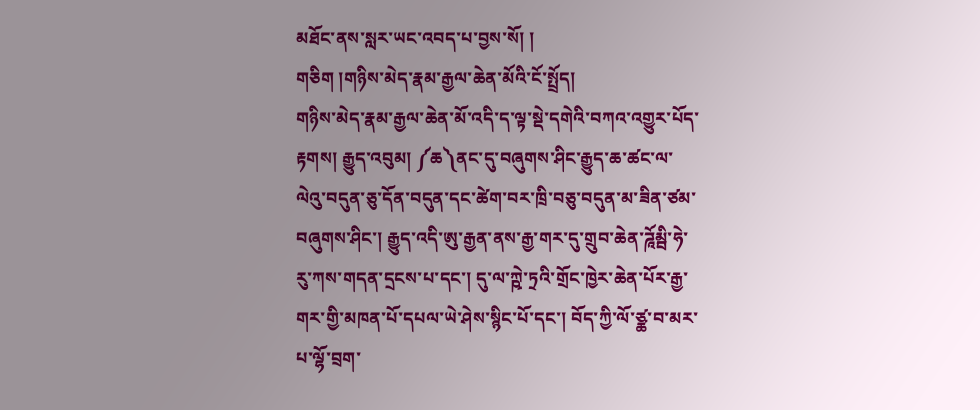མཐོང་ནས་སླར་ཡང་འབད་པ་བྱས་སོ། །
གཅིག །གཉིས་མེད་རྣམ་རྒྱལ་ཆེན་མོའི་ངོ་སྤྲོད།
གཉིས་མེད་རྣམ་རྒྱལ་ཆེན་མོ་འདི་ད་ལྟ་སྡེ་དགེའི་བཀའ་འགྱུར་པོད་རྟགས། རྒྱུད་འབུམ། ༼ཆ༽ནང་དུ་བཞུགས་ཤིང་རྒྱུད་ཆ་ཚང་ལ་ལེའུ་བདུན་ཅུ་དོན་བདུན་དང་ཚེག་བར་ཁྲི་བཅུ་བདུན་མ་ཟིན་ཙམ་བཞུགས་ཤིང་། རྒྱུད་འདི་ཨུ་རྒྱན་ནས་རྒྱ་གར་དུ་གྲུབ་ཆེན་ཌཱོམྦི་ཧེ་རུ་ཀས་གདན་དྲངས་པ་དང་། དུ་ལ་ཀྵེ་ཏྲའི་གྲོང་ཁྱེར་ཆེན་པོར་རྒྱ་གར་གྱི་མཁན་པོ་དཔལ་ཡེ་ཤེས་སྙིང་པོ་དང་། བོད་ཀྱི་ལོ་ཙྪ་བ་མར་པ་ལྷོ་བྲག་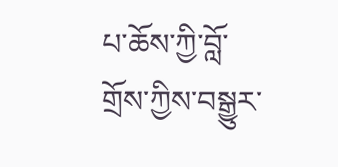པ་ཆོས་ཀྱི་བློ་གྲོས་ཀྱིས་བསྒྱུར་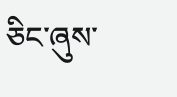ཅིང་ཞུས་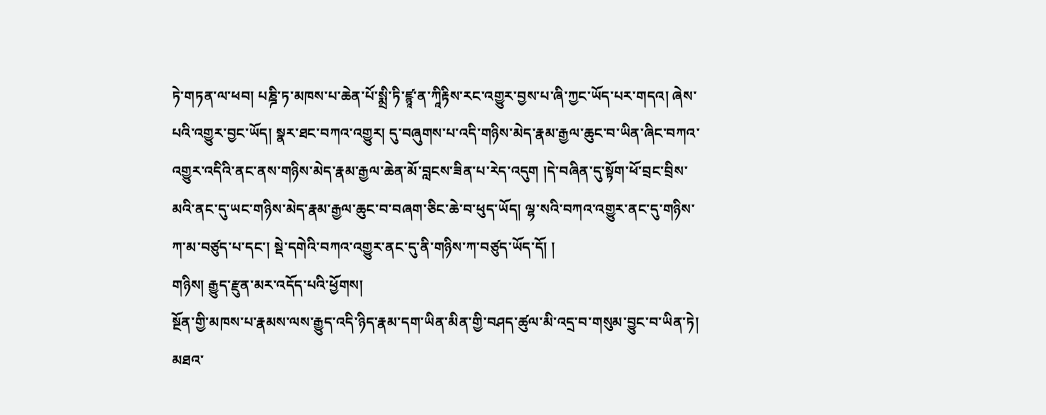ཏེ་གཏན་ལ་ཕབ། པཎྜི་ཏ་མཁས་པ་ཆེན་པོ་སྨྲི་ཏི་ཛྙཱ་ན་ཀཱིརྟིས་རང་འགྱུར་བྱས་པ་ཞི་ཀྱང་ཡོད་པར་གདའ། ཞེས་པའི་འགྱུར་བྱང་ཡོད། སྣར་ཐང་བཀའ་འགྱུར། དུ་བཞུགས་པ་འདི་གཉིས་མེད་རྣམ་རྒྱལ་ཆུང་བ་ཡིན་ཞིང་བཀའ་འགྱུར་འདིའི་ནང་ནས་གཉིས་མེད་རྣམ་རྒྱལ་ཆེན་མོ་བླངས་ཟིན་པ་རེད་འདུག །དེ་བཞིན་དུ་སྟོག་ཕོ་བྲང་བྲིས་མའི་ནང་དུ་ཡང་གཉིས་མེད་རྣམ་རྒྱལ་ཆུང་བ་བཞག་ཅིང་ཆེ་བ་ཕུད་ཡོད། ལྷ་སའི་བཀའ་འགྱུར་ནང་དུ་གཉིས་ཀ་མ་བཙུད་པ་དང་། སྡེ་དགེའི་བཀའ་འགྱུར་ནང་དུ་ནི་གཉིས་ཀ་བཙུད་ཡོད་དོ། །
གཉིས། རྒྱུད་རྫུན་མར་འདོད་པའི་ཕྱོགས།
སྔོན་གྱི་མཁས་པ་རྣམས་ལས་རྒྱུད་འདི་ཉིད་རྣམ་དག་ཡིན་མིན་གྱི་བཤད་ཚུལ་མི་འདྲ་བ་གསུམ་བྱུང་བ་ཡིན་ཏེ། མཐའ་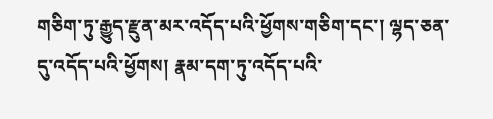གཅིག་ཏུ་རྒྱུད་རྫུན་མར་འདོད་པའི་ཕྱོགས་གཅིག་དང་། ལྷད་ཅན་དུ་འདོད་པའི་ཕྱོགས། རྣམ་དག་ཏུ་འདོད་པའི་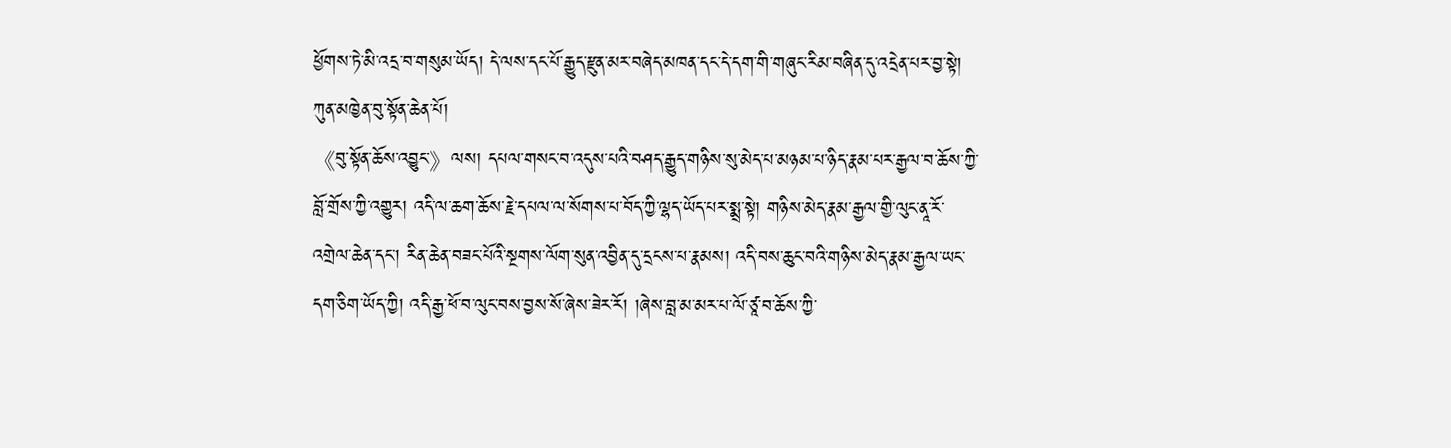ཕྱོགས་ཏེ་མི་འདྲ་བ་གསུམ་ཡོད། དེ་ལས་དང་པོ་རྒྱུད་རྫུན་མར་བཞེད་མཁན་དང་དེ་དག་གི་གཞུང་རིམ་བཞིན་དུ་འདྲེན་པར་བྱ་སྟེ།
ཀུན་མཁྱེན་བུ་སྟོན་ཆེན་པོ།
《བུ་སྟོན་ཆོས་འབྱུང་》ལས། དཔལ་གསང་བ་འདུས་པའི་བཤད་རྒྱུད་གཉིས་སུ་མེད་པ་མཉམ་པ་ཉིད་རྣམ་པར་རྒྱལ་བ་ཆོས་ཀྱི་བློ་གྲོས་ཀྱི་འགྱུར། འདི་ལ་ཆག་ཆོས་རྗེ་དཔལ་ལ་སོགས་པ་བོད་ཀྱི་ལྷད་ཡོད་པར་སྨྲ་སྟེ། གཉིས་མེད་རྣམ་རྒྱལ་གྱི་ལུང་ནཱ་རོ་འགྲེལ་ཆེན་དང་། རིན་ཆེན་བཟང་པོའི་སྔགས་ལོག་སུན་འབྱིན་དུ་དྲངས་པ་རྣམས། འདི་བས་ཆུང་བའི་གཉིས་མེད་རྣམ་རྒྱལ་ཡང་དག་ཅིག་ཡོད་ཀྱི། འདི་རྒྱ་ཕོ་བ་ལུང་བས་བྱས་སོ་ཞེས་ཟེར་རོ། །ཞེས་བླ་མ་མར་པ་ལོ་ཙཱ་བ་ཆོས་ཀྱི་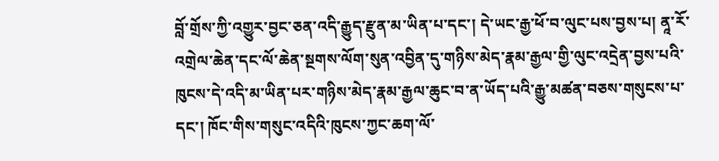བློ་གྲོས་ཀྱི་འགྱུར་བྱང་ཅན་འདི་རྒྱུད་རྫུན་མ་ཡིན་པ་དང་། དེ་ཡང་རྒྱ་ཕོ་བ་ལུང་པས་བྱས་པ། ནཱ་རོ་འགྲེལ་ཆེན་དང་ལོ་ཆེན་སྔགས་ལོག་སུན་འབྱིན་དུ་གཉིས་མེད་རྣམ་རྒྱལ་གྱི་ལུང་འདྲེན་བྱས་པའི་ཁུངས་དེ་འདི་མ་ཡིན་པར་གཉིས་མེད་རྣམ་རྒྱལ་ཆུང་བ་ན་ཡོད་པའི་རྒྱུ་མཚན་བཅས་གསུངས་པ་དང་། ཁོང་གིས་གསུང་འདིའི་ཁུངས་ཀྱང་ཆག་ལོ་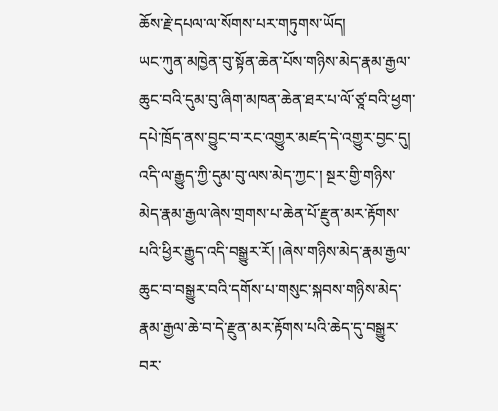ཆོས་རྗེ་དཔལ་ལ་སོགས་པར་གཏུགས་ཡོད།
ཡང་ཀུན་མཁྱེན་བུ་སྟོན་ཆེན་པོས་གཉིས་མེད་རྣམ་རྒྱལ་ཆུང་བའི་དུམ་བུ་ཞིག་མཁན་ཆེན་ཐར་པ་ལོ་ཙཱ་བའི་ཕྱག་དཔེ་ཁྲོད་ནས་བྱུང་བ་རང་འགྱུར་མཛད་དེ་འགྱུར་བྱང་དུ། འདི་ལ་རྒྱུད་ཀྱི་དུམ་བུ་ལས་མེད་ཀྱང་། སྔར་གྱི་གཉིས་མེད་རྣམ་རྒྱལ་ཞེས་གྲགས་པ་ཆེན་པོ་རྫུན་མར་རྟོགས་པའི་ཕྱིར་རྒྱུད་འདི་བསྒྱུར་རོ། །ཞེས་གཉིས་མེད་རྣམ་རྒྱལ་ཆུང་བ་བསྒྱུར་བའི་དགོས་པ་གསུང་སྐབས་གཉིས་མེད་རྣམ་རྒྱལ་ཆེ་བ་དེ་རྫུན་མར་རྟོགས་པའི་ཆེད་དུ་བསྒྱུར་བར་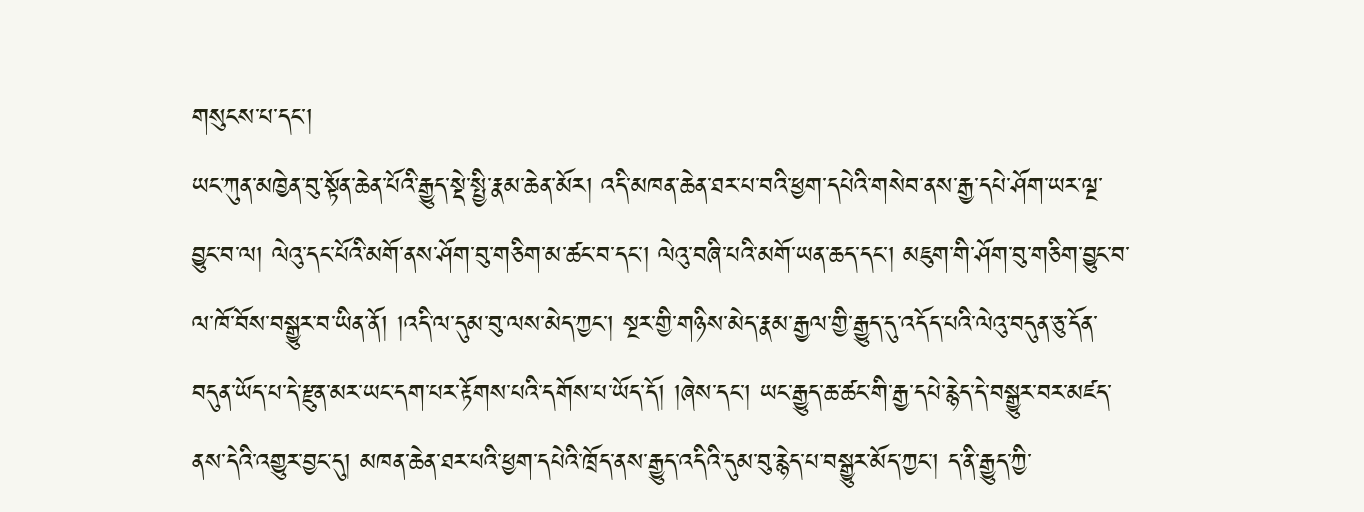གསུངས་པ་དང་།
ཡང་ཀུན་མཁྱེན་བུ་སྟོན་ཆེན་པོའི་རྒྱུད་སྡེ་སྤྱི་རྣམ་ཆེན་མོར། འདི་མཁན་ཆེན་ཐར་པ་བའི་ཕྱག་དཔེའི་གསེབ་ནས་རྒྱ་དཔེ་ཤོག་ཡར་ལྔ་བྱུང་བ་ལ། ལེའུ་དང་པོའི་མགོ་ནས་ཤོག་བུ་གཅིག་མ་ཚང་བ་དང་། ལེའུ་བཞི་པའི་མགོ་ཡན་ཆད་དང་། མཇུག་གི་ཤོག་བུ་གཅིག་བྱུང་བ་ལ་ཁོ་བོས་བསྒྱུར་བ་ཡིན་ནོ། །འདི་ལ་དུམ་བུ་ལས་མེད་ཀྱང་། སྔར་གྱི་གཉིས་མེད་རྣམ་རྒྱལ་གྱི་རྒྱུད་དུ་འདོད་པའི་ལེའུ་བདུན་ཅུ་དོན་བདུན་ཡོད་པ་དེ་རྫུན་མར་ཡང་དག་པར་རྟོགས་པའི་དགོས་པ་ཡོད་དོ། །ཞེས་དང་། ཡང་རྒྱུད་ཆ་ཚང་གི་རྒྱ་དཔེ་རྙེད་དེ་བསྒྱུར་བར་མཛད་ནས་དེའི་འགྱུར་བྱང་དུ། མཁན་ཆེན་ཐར་པའི་ཕྱག་དཔེའི་ཁྲོད་ནས་རྒྱུད་འདིའི་དུམ་བུ་རྙེད་པ་བསྒྱུར་མོད་ཀྱང་། ད་ནི་རྒྱུད་ཀྱི་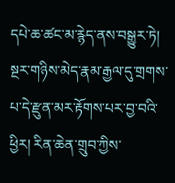དཔེ་ཆ་ཚང་མ་རྙེད་ནས་བསྒྱུར་ཏེ། སྔར་གཉིས་མེད་རྣམ་རྒྱལ་དུ་གྲགས་པ་དེ་རྫུན་མར་རྟོགས་པར་བྱ་བའི་ཕྱིར། རིན་ཆེན་གྲུབ་ཀྱིས་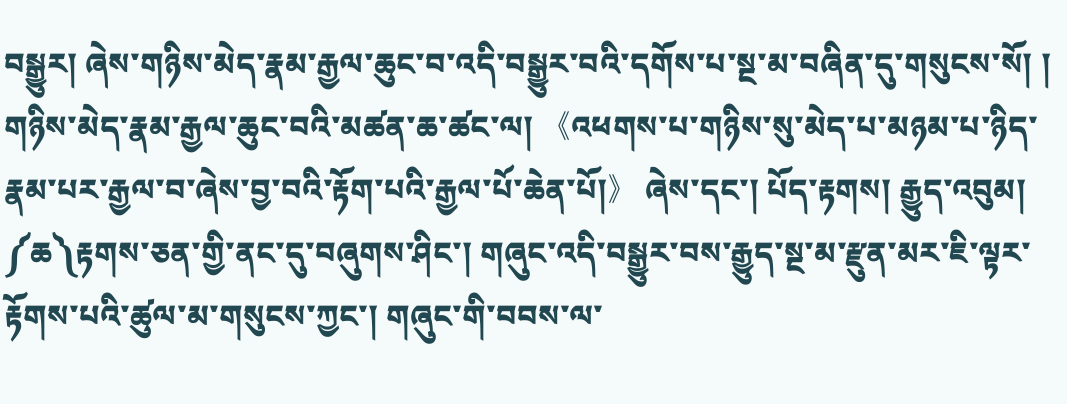བསྒྱུར། ཞེས་གཉིས་མེད་རྣམ་རྒྱལ་ཆུང་བ་འདི་བསྒྱུར་བའི་དགོས་པ་སྔ་མ་བཞིན་དུ་གསུངས་སོ། །
གཉིས་མེད་རྣམ་རྒྱལ་ཆུང་བའི་མཚན་ཆ་ཚང་ལ། 《འཕགས་པ་གཉིས་སུ་མེད་པ་མཉམ་པ་ཉིད་རྣམ་པར་རྒྱལ་བ་ཞེས་བྱ་བའི་རྟོག་པའི་རྒྱལ་པོ་ཆེན་པོ།》 ཞེས་དང་། པོད་རྟགས། རྒྱུད་འབུམ། ༼ཆ༽རྟགས་ཅན་གྱི་ནང་དུ་བཞུགས་ཤིང་། གཞུང་འདི་བསྒྱུར་བས་རྒྱུད་སྔ་མ་རྫུན་མར་ཇི་ལྟར་རྟོགས་པའི་ཚུལ་མ་གསུངས་ཀྱང་། གཞུང་གི་བབས་ལ་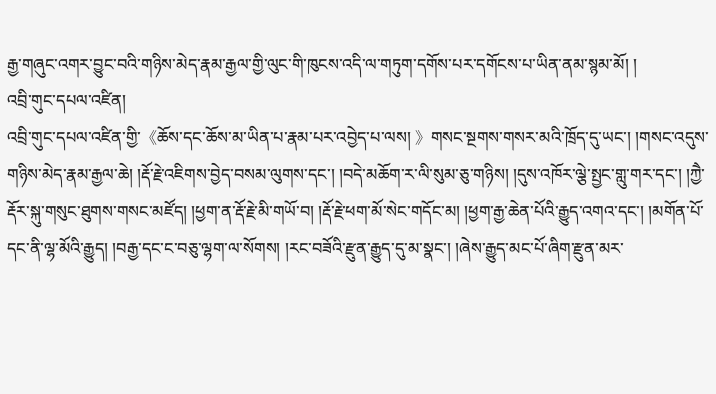རྒྱ་གཞུང་འགར་བྱུང་བའི་གཉིས་མེད་རྣམ་རྒྱལ་གྱི་ལུང་གི་ཁུངས་འདི་ལ་གཏུག་དགོས་པར་དགོངས་པ་ཡིན་ནམ་སྙམ་མོ། །
འབྲི་གུང་དཔལ་འཛིན།
འབྲི་གུང་དཔལ་འཛིན་གྱི་《ཆོས་དང་ཆོས་མ་ཡིན་པ་རྣམ་པར་འབྱེད་པ་ལས། 》གསང་སྔགས་གསར་མའི་ཁྲོད་དུ་ཡང་། །གསང་འདུས་གཉིས་མེད་རྣམ་རྒྱལ་ཆེ། །རྡོ་རྗེ་འཇིགས་བྱེད་བསམ་ལུགས་དང་། །བདེ་མཆོག་ར་ལི་སུམ་ཅུ་གཉིས། །དུས་འཁོར་ལྕེ་སྤྱང་གླུ་གར་དང་། །ཀྱཻ་རྡོར་སྐུ་གསུང་ཐུགས་གསང་མཛོད། །ཕྱག་ན་རྡོ་རྗེ་མི་གཡོ་བ། །རྡོ་རྗེ་ཕག་མོ་སེང་གདོང་མ། །ཕྱག་རྒྱ་ཆེན་པོའི་རྒྱུད་འགའ་དང་། །མགོན་པོ་དང་ནི་ལྷ་མོའི་རྒྱུད། །བརྒྱ་དང་ང་བཅུ་ལྷག་ལ་སོགས། །རང་བཟོའི་རྫུན་རྒྱུད་དུ་མ་སྣང་། །ཞེས་རྒྱུད་མང་པོ་ཞིག་རྫུན་མར་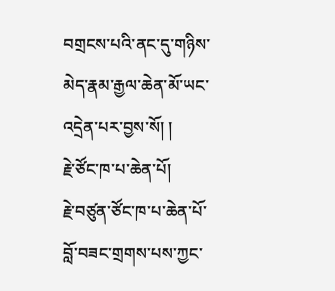བགྲངས་པའི་ནང་དུ་གཉིས་མེད་རྣམ་རྒྱལ་ཆེན་མོ་ཡང་འདྲེན་པར་བྱས་སོ། །
རྗེ་ཙོང་ཁ་པ་ཆེན་པོ།
རྗེ་བཙུན་ཙོང་ཁ་པ་ཆེན་པོ་བློ་བཟང་གྲགས་པས་ཀྱང་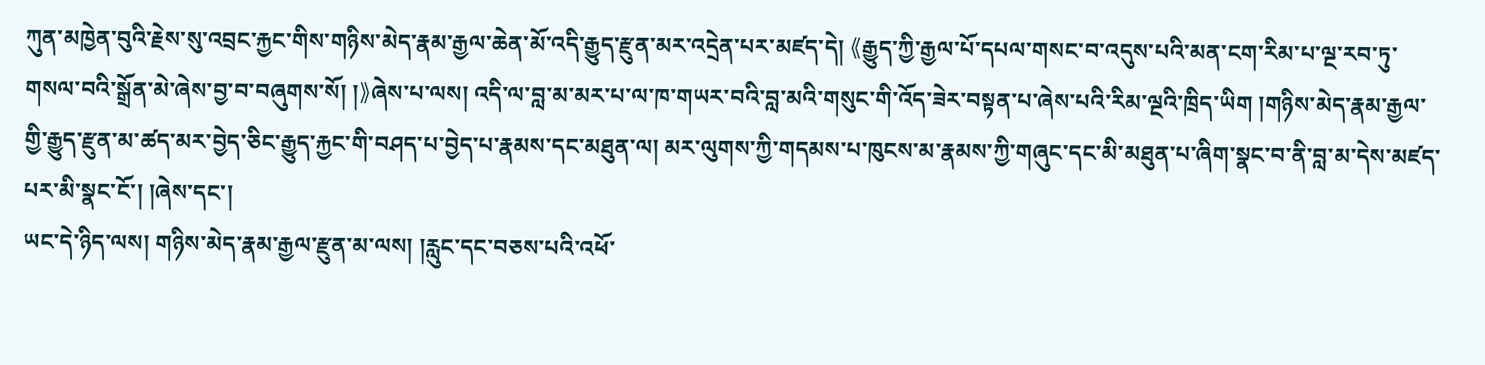ཀུན་མཁྱེན་བུའི་རྗེས་སུ་འབྲང་རྐྱང་གིས་གཉིས་མེད་རྣམ་རྒྱལ་ཆེན་མོ་འདི་རྒྱུད་རྫུན་མར་འདྲེན་པར་མཛད་དེ། 《རྒྱུད་ཀྱི་རྒྱལ་པོ་དཔལ་གསང་བ་འདུས་པའི་མན་ངག་རིམ་པ་ལྔ་རབ་ཏུ་གསལ་བའི་སྒྲོན་མེ་ཞེས་བྱ་བ་བཞུགས་སོ། །》ཞེས་པ་ལས། འདི་ལ་བླ་མ་མར་པ་ལ་ཁ་གཡར་བའི་བླ་མའི་གསུང་གི་འོད་ཟེར་བསྟན་པ་ཞེས་པའི་རིམ་ལྔའི་ཁྲིད་ཡིག །གཉིས་མེད་རྣམ་རྒྱལ་གྱི་རྒྱུད་རྫུན་མ་ཚད་མར་བྱེད་ཅིང་རྒྱུད་རྐྱང་གི་བཤད་པ་བྱེད་པ་རྣམས་དང་མཐུན་ལ། མར་ལུགས་ཀྱི་གདམས་པ་ཁུངས་མ་རྣམས་ཀྱི་གཞུང་དང་མི་མཐུན་པ་ཞིག་སྣང་བ་ནི་བླ་མ་དེས་མཛད་པར་མི་སྣང་ངོ་། །ཞེས་དང་།
ཡང་དེ་ཉིད་ལས། གཉིས་མེད་རྣམ་རྒྱལ་རྫུན་མ་ལས། །རླུང་དང་བཅས་པའི་འཕོ་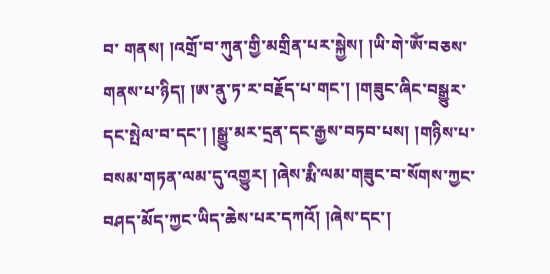བ་ གནས། །འགྲོ་བ་ཀུན་གྱི་མགྲིན་པར་སྐྱེས། །ཡི་གེ་ཨོཾ་བཅས་གནས་པ་ཉིད། །ཨ་ནུ་ཏ་ར་བརྗོད་པ་གང་། །གཟུང་ཞིང་བསྒྱུར་དང་སྤེལ་བ་དང་། །སྒྱུ་མར་དྲན་དང་རྒྱས་བཏབ་པས། །གཉིས་པ་བསམ་གཏན་ལམ་དུ་འགྱུར། །ཞེས་རྨི་ལམ་གཟུང་བ་སོགས་ཀྱང་བཤད་མོད་ཀྱང་ཡིད་ཆེས་པར་དཀའོ། །ཞེས་དང་།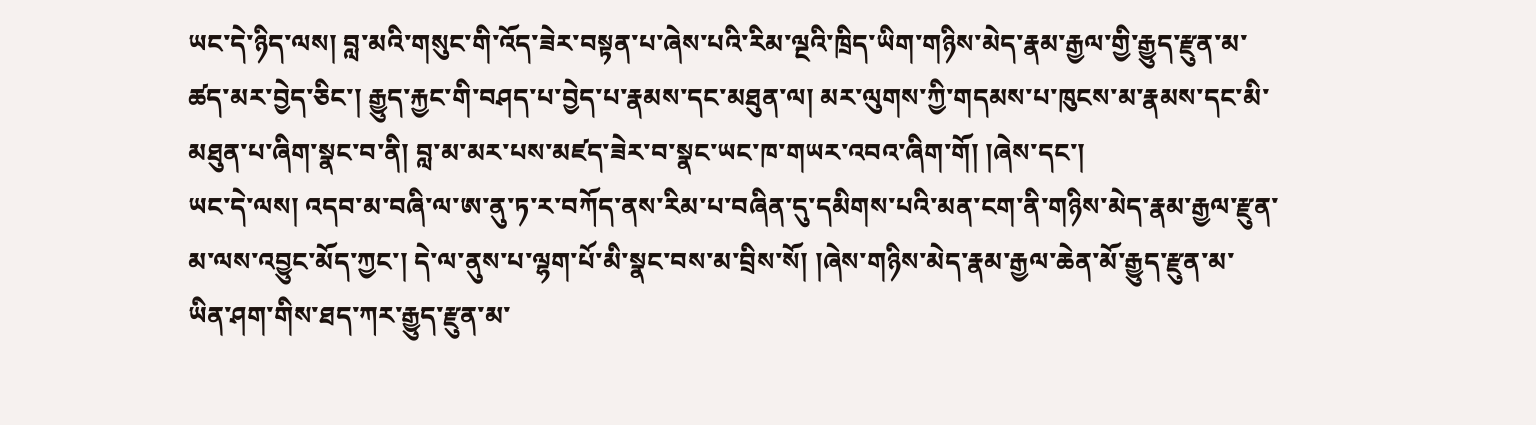ཡང་དེ་ཉིད་ལས། བླ་མའི་གསུང་གི་འོད་ཟེར་བསྟན་པ་ཞེས་པའི་རིམ་ལྔའི་ཁྲིད་ཡིག་གཉིས་མེད་རྣམ་རྒྱལ་གྱི་རྒྱུད་རྫུན་མ་ཚད་མར་བྱེད་ཅིང་། རྒྱུད་རྐྱང་གི་བཤད་པ་བྱེད་པ་རྣམས་དང་མཐུན་ལ། མར་ལུགས་ཀྱི་གདམས་པ་ཁུངས་མ་རྣམས་དང་མི་མཐུན་པ་ཞིག་སྣང་བ་ནི། བླ་མ་མར་པས་མཛད་ཟེར་བ་སྣང་ཡང་ཁ་གཡར་འབའ་ཞིག་གོ། །ཞེས་དང་།
ཡང་དེ་ལས། འདབ་མ་བཞི་ལ་ཨ་ནུ་ཏ་ར་བཀོད་ནས་རིམ་པ་བཞིན་དུ་དམིགས་པའི་མན་ངག་ནི་གཉིས་མེད་རྣམ་རྒྱལ་རྫུན་མ་ལས་འབྱུང་མོད་ཀྱང་། དེ་ལ་ནུས་པ་ལྷག་པོ་མི་སྣང་བས་མ་བྲིས་སོ། །ཞེས་གཉིས་མེད་རྣམ་རྒྱལ་ཆེན་མོ་རྒྱུད་རྫུན་མ་ཡིན་ཤག་གིས་ཐད་ཀར་རྒྱུད་རྫུན་མ་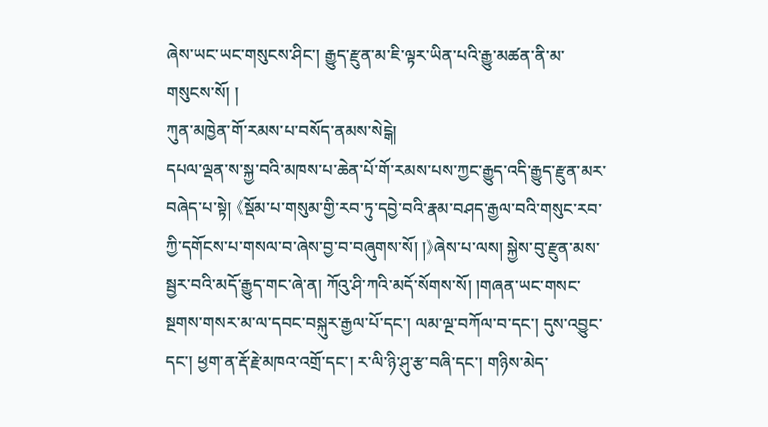ཞེས་ཡང་ཡང་གསུངས་ཤིང་། རྒྱུད་རྫུན་མ་ཇི་ལྟར་ཡིན་པའི་རྒྱུ་མཚན་ནི་མ་གསུངས་སོ། །
ཀུན་མཁྱེན་གོ་རམས་པ་བསོད་ནམས་སེངྒེ།
དཔལ་ལྡན་ས་སྐྱ་བའི་མཁས་པ་ཆེན་པོ་གོ་རམས་པས་ཀྱང་རྒྱུད་འདི་རྒྱུད་རྫུན་མར་བཞེད་པ་སྟེ། 《སྡོམ་པ་གསུམ་གྱི་རབ་ཏུ་དབྱེ་བའི་རྣམ་བཤད་རྒྱལ་བའི་གསུང་རབ་ཀྱི་དགོངས་པ་གསལ་བ་ཞེས་བྱ་བ་བཞུགས་སོ། །》ཞེས་པ་ལས། སྐྱེས་བུ་རྫུན་མས་སྦྱར་བའི་མདོ་རྒྱུད་གང་ཞེ་ན། ཀོའུ་ཤི་ཀའི་མདོ་སོགས་སོ། །གཞན་ཡང་གསང་སྔགས་གསར་མ་ལ་དབང་བསྐུར་རྒྱལ་པོ་དང་། ལམ་ལྔ་བཀོལ་བ་དང་། དུས་འབྱུང་དང་། ཕྱག་ན་རྡོ་རྗེ་མཁའ་འགྲོ་དང་། ར་ལི་ཉི་ཤུ་རྩ་བཞི་དང་། གཉིས་མེད་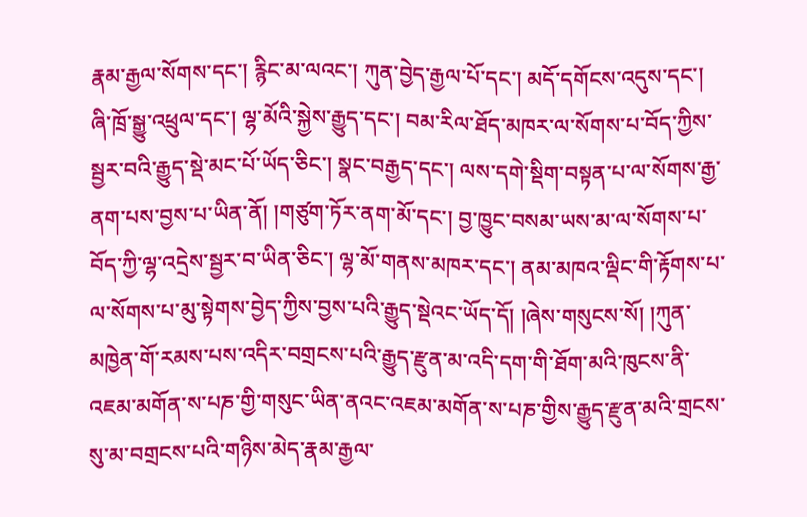རྣམ་རྒྱལ་སོགས་དང་། རྙིང་མ་ལའང་། ཀུན་བྱེད་རྒྱལ་པོ་དང་། མདོ་དགོངས་འདུས་དང་། ཞི་ཁྲོ་སྒྱུ་འཕྲུལ་དང་། ལྷ་མོའི་སྐྱེས་རྒྱུད་དང་། བམ་རིལ་ཐོད་མཁར་ལ་སོགས་པ་བོད་ཀྱིས་སྦྱར་བའི་རྒྱུད་སྡེ་མང་པོ་ཡོད་ཅིང་། སྣང་བརྒྱད་དང་། ལས་དགེ་སྡིག་བསྟན་པ་ལ་སོགས་རྒྱ་ནག་པས་བྱས་པ་ཡིན་ནོ། །གཙུག་ཏོར་ནག་མོ་དང་། བྱ་ཁྱུང་བསམ་ཡས་མ་ལ་སོགས་པ་བོད་ཀྱི་ལྷ་འདྲེས་སྦྱར་བ་ཡིན་ཅིང་། ལྷ་མོ་གནས་མཁར་དང་། ནམ་མཁའ་ལྡིང་གི་རྟོགས་པ་ལ་སོགས་པ་མུ་སྟེགས་བྱེད་ཀྱིས་བྱས་པའི་རྒྱུད་སྡེའང་ཡོད་དོ། །ཞེས་གསུངས་སོ། །ཀུན་མཁྱེན་གོ་རམས་པས་འདིར་བགྲངས་པའི་རྒྱུད་རྫུན་མ་འདི་དག་གི་ཐོག་མའི་ཁུངས་ནི་འཇམ་མགོན་ས་པཎ་གྱི་གསུང་ཡིན་ནའང་འཇམ་མགོན་ས་པཎ་གྱིས་རྒྱུད་རྫུན་མའི་གྲངས་སུ་མ་བགྲངས་པའི་གཉིས་མེད་རྣམ་རྒྱལ་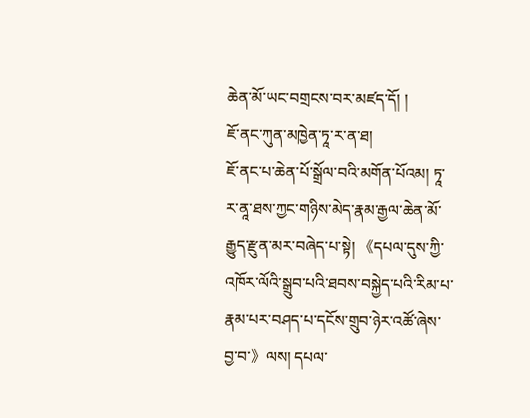ཆེན་མོ་ཡང་བགྲངས་བར་མཛད་དོ། །
ཇོ་ནང་ཀུན་མཁྱེན་ཏཱ་ར་ན་ཐ།
ཇོ་ནང་པ་ཆེན་པོ་སྒྲོལ་བའི་མགོན་པོའམ། ཏཱ་ར་ནཱ་ཐས་ཀྱང་གཉིས་མེད་རྣམ་རྒྱལ་ཆེན་མོ་རྒྱུད་རྫུན་མར་བཞེད་པ་སྟེ། 《དཔལ་དུས་ཀྱི་འཁོར་ལོའི་སྒྲུབ་པའི་ཐབས་བསྐྱེད་པའི་རིམ་པ་རྣམ་པར་བཤད་པ་དངོས་གྲུབ་ཉེར་འཚོ་ཞེས་བྱ་བ་》ལས། དཔལ་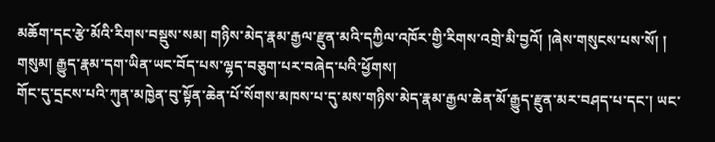མཆོག་དང་རྩེ་མོའི་རིགས་བསྡུས་སམ། གཉིས་མེད་རྣམ་རྒྱལ་རྫུན་མའི་དཀྱིལ་འཁོར་གྱི་རིགས་འགྲེ་མི་བྱའོ། །ཞེས་གསུངས་པས་སོ། །
གསུམ། རྒྱུད་རྣམ་དག་ཡིན་ཡང་བོད་པས་ལྷད་བཅུག་པར་བཞེད་པའི་ཕྱོགས།
གོང་དུ་དྲངས་པའི་ཀུན་མཁྱེན་བུ་སྟོན་ཆེན་པོ་སོགས་མཁས་པ་དུ་མས་གཉིས་མེད་རྣམ་རྒྱལ་ཆེན་མོ་རྒྱུད་རྫུན་མར་བཤད་པ་དང་། ཡང་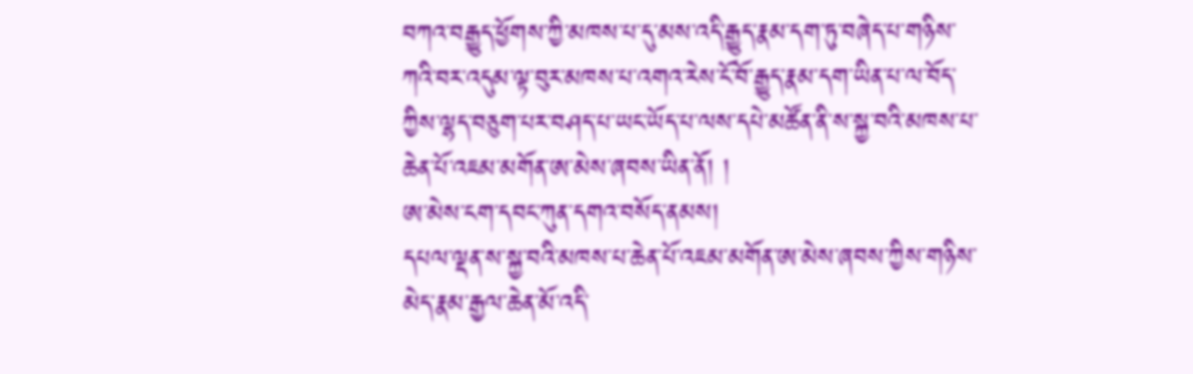བཀའ་བརྒྱུད་ཕྱོགས་ཀྱི་མཁས་པ་དུ་མས་འདི་རྒྱུད་རྣམ་དག་ཏུ་བཞེད་པ་གཉིས་ཀའི་བར་འདུམ་ལྟ་བུར་མཁས་པ་འགའ་རེས་ངོ་བོ་རྒྱུད་རྣམ་དག་ཡིན་པ་ལ་བོད་ཀྱིས་ལྷད་བཅུག་པར་བཤད་པ་ཡང་ཡོད་པ་ལས་དཔེ་མཚོན་ནི་ས་སྐྱ་བའི་མཁས་པ་ཆེན་པོ་འཇམ་མགོན་ཨ་མེས་ཞབས་ཡིན་ནོ། །
ཨ་མེས་ངག་དབང་ཀུན་དགའ་བསོད་ནམས།
དཔལ་ལྡན་ས་སྐྱ་བའི་མཁས་པ་ཆེན་པོ་འཇམ་མགོན་ཨ་མེས་ཞབས་ཀྱིས་གཉིས་མེད་རྣམ་རྒྱལ་ཆེན་མོ་འདི་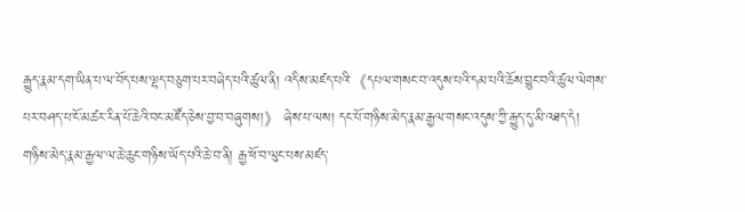རྒྱུད་རྣམ་དག་ཡིན་པ་ལ་བོད་པས་ལྷད་བཅུག་པར་བཞེད་པའི་ཚུལ་ནི། འདིས་མཛད་པའི་《དཔལ་གསང་བ་འདུས་པའི་དམ་པའི་ཆོས་བྱུང་བའི་ཚུལ་ལེགས་པར་བཤད་པ་ངོ་མཚར་རིན་པོ་ཆེའི་བང་མཛོད་ཅེས་བྱ་བ་བཞུགས།》 ཞེས་པ་ལས། དང་པོ་གཉིས་མེད་རྣམ་རྒྱལ་གསང་འདུས་ཀྱི་རྒྱུད་དུ་མི་འཐད་དེ། གཉིས་མེད་རྣམ་རྒྱལ་ལ་ཆེ་ཆུང་གཉིས་ཡོད་པའི་ཆེ་བ་ནི། རྒྱ་ཕོ་བ་ལུང་པས་མཛད་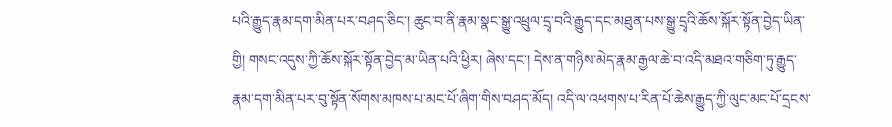པའི་རྒྱུད་རྣམ་དག་མིན་པར་བཤད་ཅིང་། ཆུང་བ་ནི་རྣམ་སྣང་སྒྱུ་འཕྲུལ་དྲྭ་བའི་རྒྱུད་དང་མཐུན་པས་སྒྱུ་དྲྭའི་ཆོས་སྐོར་སྟོན་བྱེད་ཡིན་གྱི། གསང་འདུས་ཀྱི་ཆོས་སྐོར་སྟོན་བྱེད་མ་ཡིན་པའི་ཕྱིར། ཞེས་དང་། དེས་ན་གཉིས་མེད་རྣམ་རྒྱལ་ཆེ་བ་འདི་མཐའ་གཅིག་ཏུ་རྒྱུད་རྣམ་དག་མིན་པར་བུ་སྟོན་སོགས་མཁས་པ་མང་པོ་ཞིག་གིས་བཤད་མོད། འདི་ལ་འཕགས་པ་རིན་པོ་ཆེས་རྒྱུད་ཀྱི་ལུང་མང་པོ་དྲངས་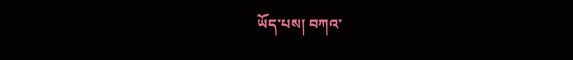ཡོད་པས། བཀའ་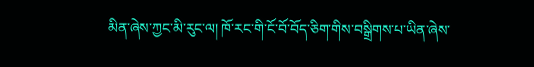མིན་ཞེས་ཀྱང་མི་རུང་ལ། ཁོ་རང་གི་ངོ་བོ་བོད་ཅིག་གིས་བསྒྲིགས་པ་ཡིན་ཞེས་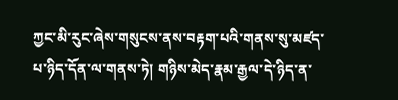ཀྱང་མི་རུང་ཞེས་གསུངས་ནས་བརྟག་པའི་གནས་སུ་མཛད་པ་ཉིད་དོན་ལ་གནས་ཏེ། གཉིས་མེད་རྣམ་རྒྱལ་དེ་ཉིད་ན་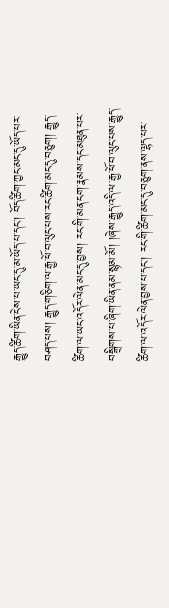རྒྱུད་ཚིག་ཡིན་ངེས་པ་ཡང་དུ་མ་ཡོད་པ་དང་། བོད་ཚིག་ཀྱང་མང་དུ་ཡོད་པར་བཤད་པས། རྒྱུད་གཅིག་ལ་རྒྱ་ཕོ་བ་ལུང་པས་རང་ཚིག་མང་དུ་བཅུག། རྒྱུད་ཚིག་ལ་ཡང་འདོར་ལེན་མང་དུ་བྱས། རང་གི་མན་ངག་རྣམས་དང་མཐུན་པར་བསྒྲིགས་པ་ཞིག་ཡིན་ནམ་སྙམ་མོ། །ཞེས་རྒྱུད་འདི་ལ་རྒྱ་ཕོ་བ་ལུང་པས་རྒྱུད་ཚིག་ལ་འདོར་ལེན་བྱས་པ་དང་། རང་གི་ཚིག་མང་དུ་བཅུག་ནས་ལྷད་པར་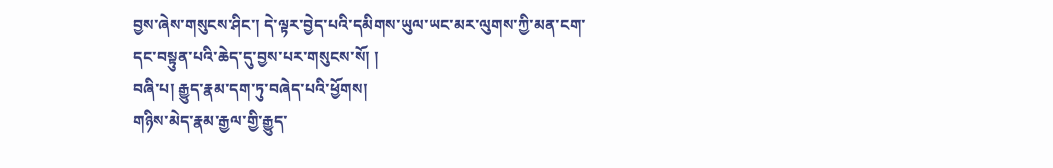བྱས་ཞེས་གསུངས་ཤིང་། དེ་ལྟར་བྱེད་པའི་དམིགས་ཡུལ་ཡང་མར་ལུགས་ཀྱི་མན་ངག་དང་བསྟུན་པའི་ཆེད་དུ་བྱས་པར་གསུངས་སོ། །
བཞི་པ། རྒྱུད་རྣམ་དག་ཏུ་བཞེད་པའི་ཕྱོགས།
གཉིས་མེད་རྣམ་རྒྱལ་གྱི་རྒྱུད་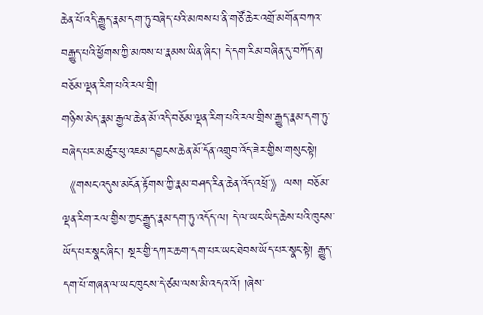ཆེན་པོ་འདི་རྒྱུད་རྣམ་དག་ཏུ་བཞེད་པའི་མཁས་པ་ནི་གཙོ་ཆེར་འགྲོ་མགོན་བཀའ་བརྒྱུད་པའི་ཕྱོགས་ཀྱི་མཁས་པ་རྣམས་ཡིན་ཞིང་། དེ་དག་རིམ་བཞིན་དུ་བཀོད་ན།
བཅོམ་ལྡན་རིག་པའི་རལ་གྲི།
གཉིས་མེད་རྣམ་རྒྱལ་ཆེན་མོ་འདི་བཅོམ་ལྡན་རིག་པའི་རལ་གྲིས་རྒྱུད་རྣམ་དག་ཏུ་བཞེད་པར་མཚུར་ཕུ་འཇམ་དབྱངས་ཆེན་མོ་དོན་འགྲུབ་འོད་ཟེར་གྱིས་གསུང་སྟེ། 《གསང་འདུས་མངོན་རྟོགས་ཀྱི་རྣམ་བཤད་རིན་ཆེན་འོད་འཕྲོ་》ལས། བཅོམ་ལྡན་རིག་རལ་གྱིས་ཀྱང་རྒྱུད་རྣམ་དག་ཏུ་འདོད་ལ། དེ་ལ་ཡང་ཡིད་ཆེས་པའི་ཁུངས་ཡོད་པར་སྣང་ཞིང་། སྔར་གྱི་དཀར་ཆག་དག་པར་ཡང་ཐེབས་ཡོད་པར་སྣང་སྟེ། རྒྱུད་དག་པོ་གཞན་ལ་ཡང་ཁུངས་དེ་ཙམ་ལས་མི་འདའ་འོ། །ཞེས་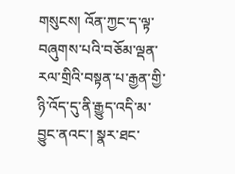གསུངས། འོན་ཀྱང་ད་ལྟ་བཞུགས་པའི་བཅོམ་ལྡན་རལ་གྲིའི་བསྟན་པ་རྒྱན་གྱི་ཉི་འོད་དུ་ནི་རྒྱུད་འདི་མ་བྱུང་ནའང་། སྣར་ཐང་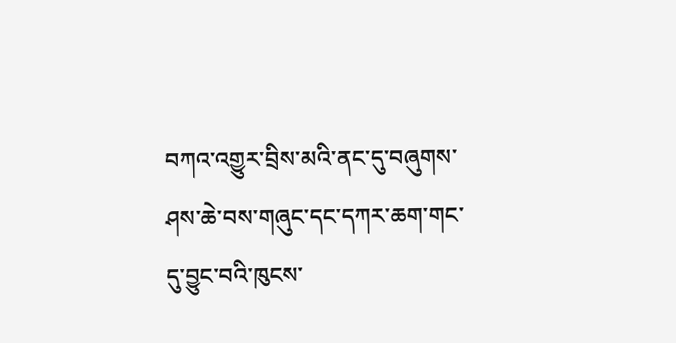བཀའ་འགྱུར་བྲིས་མའི་ནང་དུ་བཞུགས་ཤས་ཆེ་བས་གཞུང་དང་དཀར་ཆག་གང་དུ་བྱུང་བའི་ཁུངས་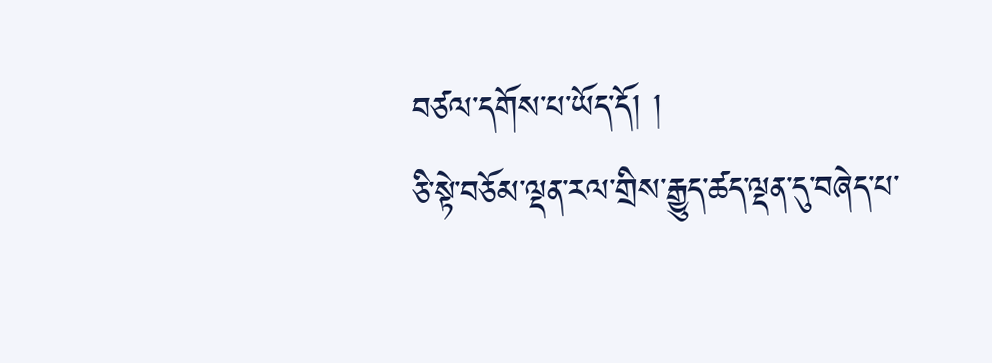བཙལ་དགོས་པ་ཡོད་དོ། །
ཅི་སྟེ་བཅོམ་ལྡན་རལ་གྲིས་རྒྱུད་ཚད་ལྡན་དུ་བཞེད་པ་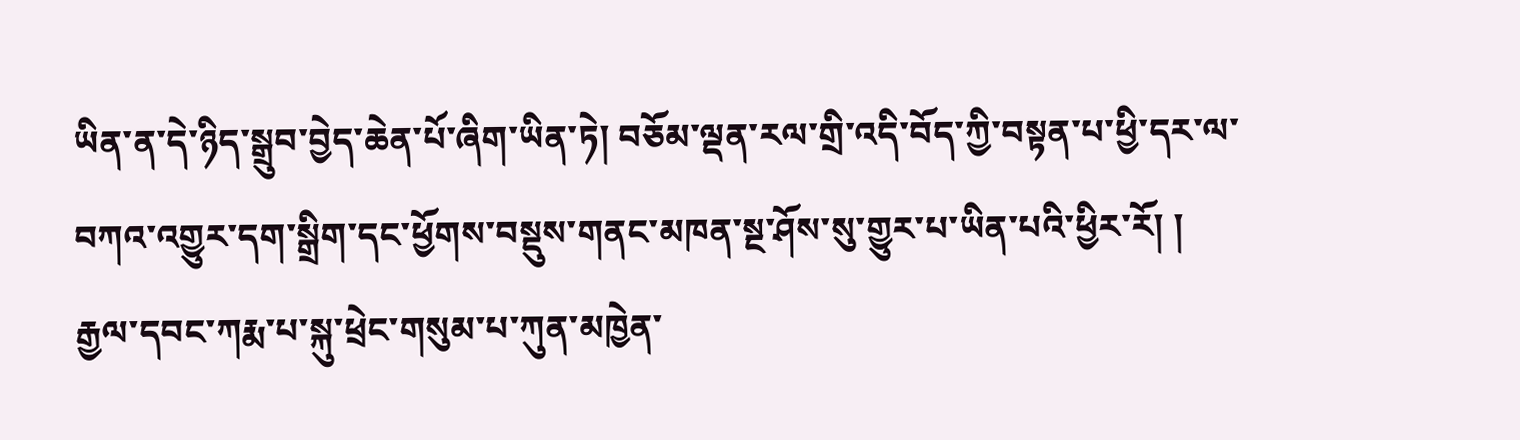ཡིན་ན་དེ་ཉིད་སྒྲུབ་བྱེད་ཆེན་པོ་ཞིག་ཡིན་ཏེ། བཅོམ་ལྡན་རལ་གྲི་འདི་བོད་ཀྱི་བསྟན་པ་ཕྱི་དར་ལ་བཀའ་འགྱུར་དག་སྒྲིག་དང་ཕྱོགས་བསྡུས་གནང་མཁན་སྔ་ཤོས་སུ་གྱུར་པ་ཡིན་པའི་ཕྱིར་རོ། །
རྒྱལ་དབང་ཀརྨ་པ་སྐུ་ཕྲེང་གསུམ་པ་ཀུན་མཁྱེན་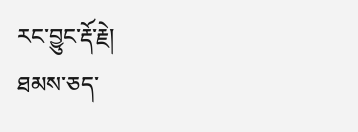རང་བྱུང་རྡོ་རྗེ།
ཐམས་ཅད་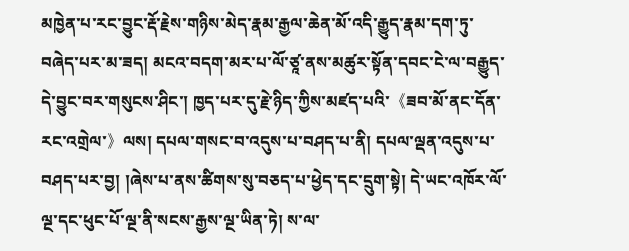མཁྱེན་པ་རང་བྱུང་རྡོ་རྗེས་གཉིས་མེད་རྣམ་རྒྱལ་ཆེན་མོ་འདི་རྒྱུད་རྣམ་དག་ཏུ་བཞེད་པར་མ་ཟད། མངའ་བདག་མར་པ་ལོ་ཙཱ་ནས་མཚུར་སྟོན་དབང་ངེ་ལ་བརྒྱུད་དེ་བྱུང་བར་གསུངས་ཤིང་། ཁྱད་པར་དུ་རྗེ་ཉིད་ཀྱིས་མཛད་པའི་《ཟབ་མོ་ནང་དོན་རང་འགྲེལ་》ལས། དཔལ་གསང་བ་འདུས་པ་བཤད་པ་ནི། དཔལ་ལྡན་འདུས་པ་བཤད་པར་བྱ། །ཞེས་པ་ནས་ཚིགས་སུ་བཅད་པ་ཕྱེད་དང་དྲུག་སྟེ། དེ་ཡང་འཁོར་ལོ་ལྔ་དང་ཕུང་པོ་ལྔ་ནི་སངས་རྒྱས་ལྔ་ཡིན་ཏེ། ས་ལ་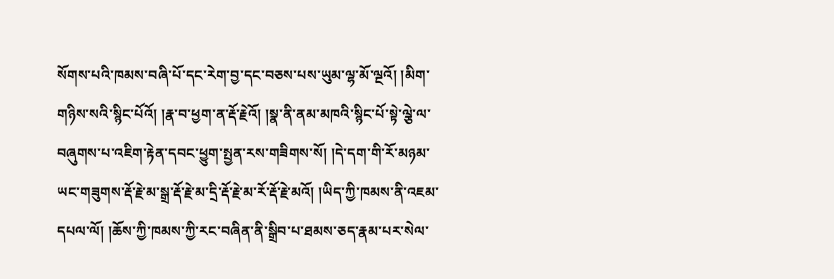སོགས་པའི་ཁམས་བཞི་པོ་དང་རེག་བྱ་དང་བཅས་པས་ཡུམ་ལྷ་མོ་ལྔའོ། །མིག་གཉིས་སའི་སྙིང་པོའོ། །རྣ་བ་ཕྱག་ན་རྡོ་རྗེའོ། །སྣ་ནི་ནམ་མཁའི་སྙིང་པོ་སྟེ་ལྕེ་ལ་བཞུགས་པ་འཇིག་རྟེན་དབང་ཕྱུག་སྤྱན་རས་གཟིགས་སོ། །དེ་དག་གི་རོ་མཉམ་ཡང་གཟུགས་རྡོ་རྗེ་མ་སྒྲ་རྡོ་རྗེ་མ་དྲི་རྡོ་རྗེ་མ་རོ་རྡོ་རྗེ་མའོ། །ཡིད་ཀྱི་ཁམས་ནི་འཇམ་དཔལ་ལོ། །ཆོས་ཀྱི་ཁམས་ཀྱི་རང་བཞིན་ནི་སྒྲིབ་པ་ཐམས་ཅད་རྣམ་པར་སེལ་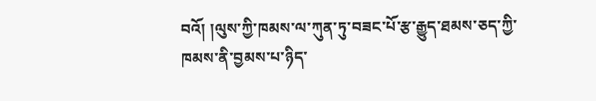བའོ། །ལུས་ཀྱི་ཁམས་ལ་ཀུན་ཏུ་བཟང་པོ་རྩ་རྒྱུད་ཐམས་ཅད་ཀྱི་ཁམས་ནི་བྱམས་པ་ཉིད་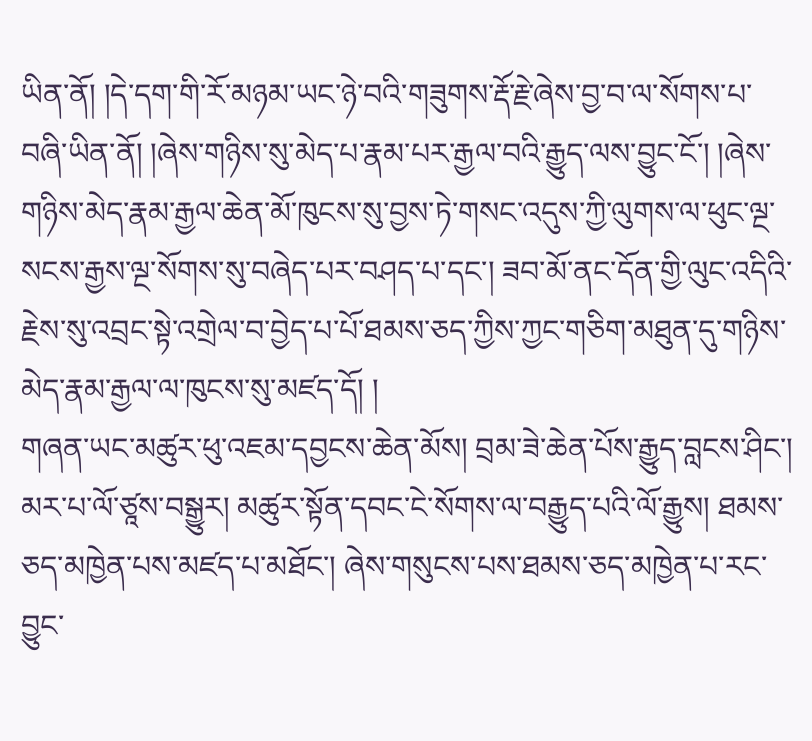ཡིན་ནོ། །དེ་དག་གི་རོ་མཉམ་ཡང་ཉེ་བའི་གཟུགས་རྡོ་རྗེ་ཞེས་བྱ་བ་ལ་སོགས་པ་བཞི་ཡིན་ནོ། །ཞེས་གཉིས་སུ་མེད་པ་རྣམ་པར་རྒྱལ་བའི་རྒྱུད་ལས་བྱུང་ངོ་། །ཞེས་གཉིས་མེད་རྣམ་རྒྱལ་ཆེན་མོ་ཁུངས་སུ་བྱས་ཏེ་གསང་འདུས་ཀྱི་ལུགས་ལ་ཕུང་ལྔ་སངས་རྒྱས་ལྔ་སོགས་སུ་བཞེད་པར་བཤད་པ་དང་། ཟབ་མོ་ནང་དོན་གྱི་ལུང་འདིའི་རྗེས་སུ་འབྲང་སྟེ་འགྲེལ་བ་བྱེད་པ་པོ་ཐམས་ཅད་ཀྱིས་ཀྱང་གཅིག་མཐུན་དུ་གཉིས་མེད་རྣམ་རྒྱལ་ལ་ཁུངས་སུ་མཛད་དོ། །
གཞན་ཡང་མཚུར་ཕུ་འཇམ་དབྱངས་ཆེན་མོས། བྲམ་ཟེ་ཆེན་པོས་རྒྱུད་བླངས་ཤིང་། མར་པ་ལོ་ཙཱས་བསྒྱུར། མཚུར་སྟོན་དབང་ངེ་སོགས་ལ་བརྒྱུད་པའི་ལོ་རྒྱུས། ཐམས་ཅད་མཁྱེན་པས་མཛད་པ་མཐོང་། ཞེས་གསུངས་པས་ཐམས་ཅད་མཁྱེན་པ་རང་བྱུང་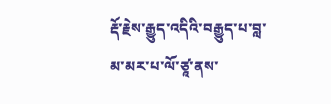རྡོ་རྗེས་རྒྱུད་འདིའི་བརྒྱུད་པ་བླ་མ་མར་པ་ལོ་ཙཱ་ནས་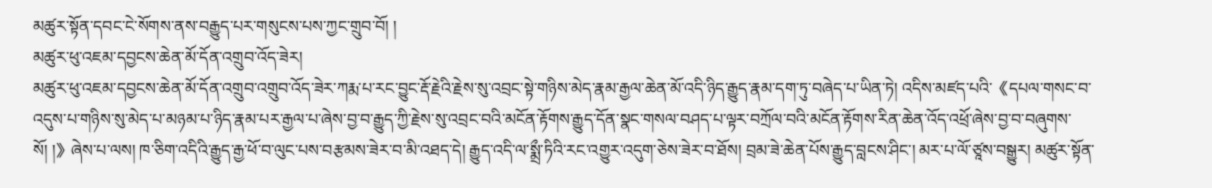མཚུར་སྟོན་དབང་ངེ་སོགས་ནས་བརྒྱུད་པར་གསུངས་པས་ཀྱང་གྲུབ་བོ། །
མཚུར་ཕུ་འཇམ་དབྱངས་ཆེན་མོ་དོན་འགྲུབ་འོད་ཟེར།
མཚུར་ཕུ་འཇམ་དབྱངས་ཆེན་མོ་དོན་འགྲུབ་འགྲུབ་འོད་ཟེར་ཀརྨ་པ་རང་བྱུང་རྡོ་རྗེའི་རྗེས་སུ་འབྲང་སྟེ་གཉིས་མེད་རྣམ་རྒྱལ་ཆེན་མོ་འདི་ཉིད་རྒྱུད་རྣམ་དག་ཏུ་བཞེད་པ་ཡིན་ཏེ། འདིས་མཛད་པའི་《དཔལ་གསང་བ་འདུས་པ་གཉིས་སུ་མེད་པ་མཉམ་པ་ཉིད་རྣམ་པར་རྒྱལ་པ་ཞེས་བྱ་བ་རྒྱུད་ཀྱི་རྗེས་སུ་འབྲང་བའི་མངོན་རྟོགས་རྒྱུད་དོན་སྣང་གསལ་བཤད་པ་ལྟར་བཀྲོལ་བའི་མངོན་རྟོགས་རིན་ཆེན་འོད་འཕྲོ་ཞེས་བྱ་བ་བཞུགས་སོ། །》ཞེས་པ་ལས། ཁ་ཅིག་འདིའི་རྒྱུད་རྒྱ་ཕོ་བ་ལུང་པས་བརྩམས་ཟེར་བ་མི་འཐད་དེ། རྒྱུད་འདི་ལ་སྨྲྀ་ཏིའི་རང་འགྱུར་འདུག་ཅེས་ཟེར་བ་ཐོས། བྲམ་ཟེ་ཆེན་པོས་རྒྱུད་བླངས་ཤིང་། མར་པ་ལོ་ཙཱས་བསྒྱུར། མཚུར་སྟོན་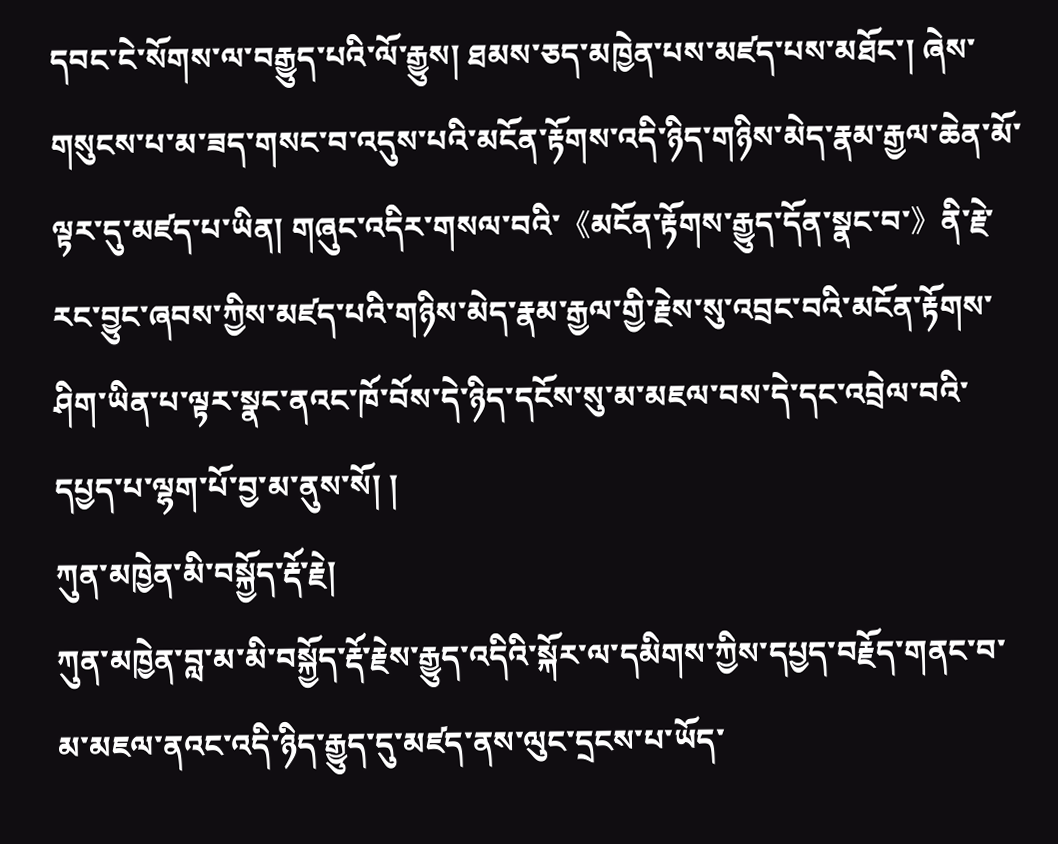དབང་ངེ་སོགས་ལ་བརྒྱུད་པའི་ལོ་རྒྱུས། ཐམས་ཅད་མཁྱེན་པས་མཛད་པས་མཐོང་། ཞེས་གསུངས་པ་མ་ཟད་གསང་བ་འདུས་པའི་མངོན་རྟོགས་འདི་ཉིད་གཉིས་མེད་རྣམ་རྒྱལ་ཆེན་མོ་ལྟར་དུ་མཛད་པ་ཡིན། གཞུང་འདིར་གསལ་བའི་《མངོན་རྟོགས་རྒྱུད་དོན་སྣང་བ་》ནི་རྗེ་རང་བྱུང་ཞབས་ཀྱིས་མཛད་པའི་གཉིས་མེད་རྣམ་རྒྱལ་གྱི་རྗེས་སུ་འབྲང་བའི་མངོན་རྟོགས་ཤིག་ཡིན་པ་ལྟར་སྣང་ནའང་ཁོ་བོས་དེ་ཉིད་དངོས་སུ་མ་མཇལ་བས་དེ་དང་འབྲེལ་བའི་དཔྱད་པ་ལྷག་པོ་བྱ་མ་ནུས་སོ། །
ཀུན་མཁྱེན་མི་བསྐྱོད་རྡོ་རྗེ།
ཀུན་མཁྱེན་བླ་མ་མི་བསྐྱོད་རྡོ་རྗེས་རྒྱུད་འདིའི་སྐོར་ལ་དམིགས་ཀྱིས་དཔྱད་བརྗོད་གནང་བ་མ་མཇལ་ནའང་འདི་ཉིད་རྒྱུད་དུ་མཛད་ནས་ལུང་དྲངས་པ་ཡོད་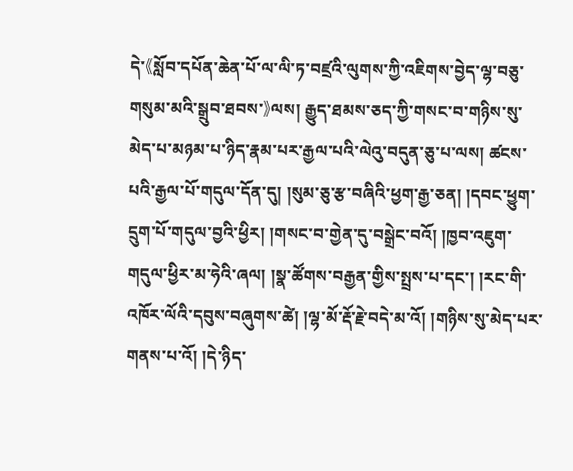དེ་《སློབ་དཔོན་ཆེན་པོ་ལ་ལི་ཏ་བཛྲའི་ལུགས་ཀྱི་འཇིགས་བྱེད་ལྷ་བཅུ་གསུམ་མའི་སྒྲུབ་ཐབས་》ལས། རྒྱུད་ཐམས་ཅད་ཀྱི་གསང་བ་གཉིས་སུ་མེད་པ་མཉམ་པ་ཉིད་རྣམ་པར་རྒྱལ་པའི་ལེའུ་བདུན་ཅུ་པ་ལས། ཚངས་པའི་རྒྱལ་པོ་གདུལ་དོན་དུ། །སུམ་ཅུ་རྩ་བཞིའི་ཕྱག་རྒྱ་ཅན། །དབང་ཕྱུག་དྲུག་པོ་གདུལ་བྱའི་ཕྱིར། །གསང་བ་གྱེན་དུ་བསྒྲེང་བའོ། །ཁྱབ་འཇུག་གདུལ་ཕྱིར་མ་ཧེའི་ཞལ། །སྣ་ཚོགས་བརྒྱན་གྱིས་སྤྲས་པ་དང་། །རང་གི་འཁོར་ལོའི་དབུས་བཞུགས་ཚེ། །ལྷ་མོ་རྡོ་རྗེ་བདེ་མ་འོ། །གཉིས་སུ་མེད་པར་གནས་པ་འོ། །དེ་ཉིད་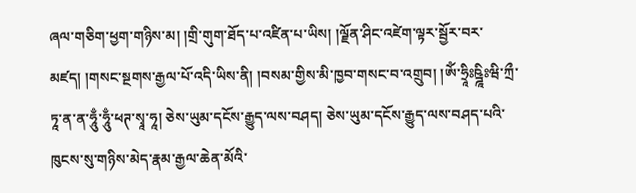ཞལ་གཅིག་ཕྱག་གཉིས་མ། །གྲི་གུག་ཐོད་པ་འཛིན་པ་ཡིས། །ལྗོན་ཤིང་འཛེག་ལྟར་སྦྱོར་བར་མཛད། །གསང་སྔགས་རྒྱལ་པོ་འདི་ཡིས་ནི། །བསམ་གྱིས་མི་ཁྱབ་གསང་བ་འགྲུབ། །ཨོཾ་ཧྲཱིཿཥྜཱིཿཝི་ཀྲྀ་ཏཱ་ན་ན་ཧཱུྃ་ཧཱུྃ་ཕཊ་སྭཱ་ཧཱ། ཅེས་ཡུམ་དངོས་རྒྱུད་ལས་བཤད། ཅེས་ཡུམ་དངོས་རྒྱུད་ལས་བཤད་པའི་ཁུངས་སུ་གཉིས་མེད་རྣམ་རྒྱལ་ཆེན་མོའི་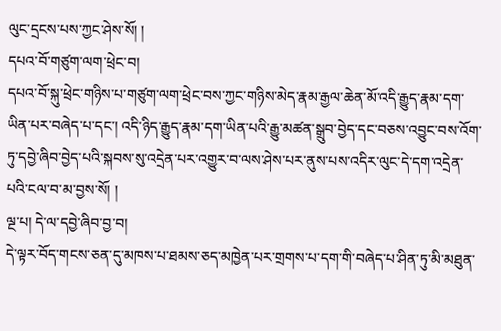ལུང་དྲངས་པས་ཀྱང་ཤེས་སོ། །
དཔའ་བོ་གཙུག་ལག་ཕྲེང་བ།
དཔའ་བོ་སྐུ་ཕྲེང་གཉིས་པ་གཙུག་ལག་ཕྲེང་བས་ཀྱང་གཉིས་མེད་རྣམ་རྒྱལ་ཆེན་མོ་འདི་རྒྱུད་རྣམ་དག་ཡིན་པར་བཞེད་པ་དང་། འདི་ཉིད་རྒྱུད་རྣམ་དག་ཡིན་པའི་རྒྱུ་མཚན་སྒྲུབ་བྱེད་དང་བཅས་འབྱུང་བས་འོག་ཏུ་དབྱེ་ཞིབ་བྱེད་པའི་སྐབས་སུ་འདྲེན་པར་འགྱུར་བ་ལས་ཤེས་པར་ནུས་པས་འདིར་ལུང་དེ་དག་འདྲེན་པའི་ངལ་བ་མ་བྱས་སོ། །
ལྔ་པ། དེ་ལ་དབྱེ་ཞིབ་བྱ་བ།
དེ་ལྟར་བོད་གངས་ཅན་དུ་མཁས་པ་ཐམས་ཅད་མཁྱེན་པར་གྲགས་པ་དག་གི་བཞེད་པ་ཤིན་ཏུ་མི་མཐུན་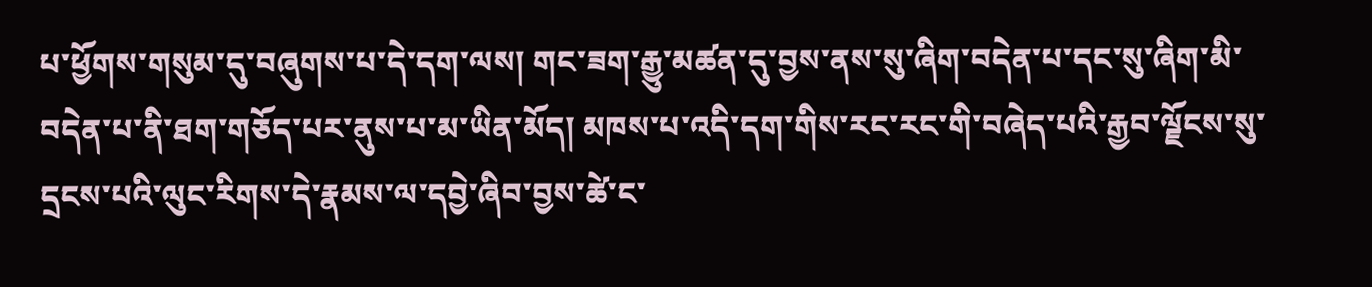པ་ཕྱོགས་གསུམ་དུ་བཞུགས་པ་དེ་དག་ལས། གང་ཟག་རྒྱུ་མཚན་དུ་བྱས་ནས་སུ་ཞིག་བདེན་པ་དང་སུ་ཞིག་མི་བདེན་པ་ནི་ཐག་གཅོད་པར་ནུས་པ་མ་ཡིན་མོད། མཁས་པ་འདི་དག་གིས་རང་རང་གི་བཞེད་པའི་རྒྱབ་ལྗོངས་སུ་དྲངས་པའི་ལུང་རིགས་དེ་རྣམས་ལ་དབྱེ་ཞིབ་བྱས་ཚེ་ང་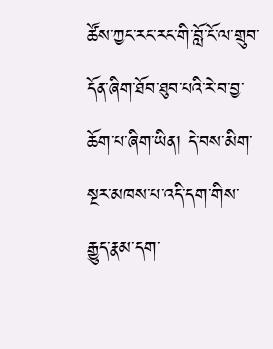ཚོས་ཀྱང་རང་རང་གི་བློ་ངོ་ལ་གྲུབ་དོན་ཞིག་ཐོབ་ཐུབ་པའི་རེ་བ་བྱ་ཆོག་པ་ཞིག་ཡིན། དེ་བས་མིག་སྔར་མཁས་པ་འདི་དག་གིས་རྒྱུད་རྣམ་དག་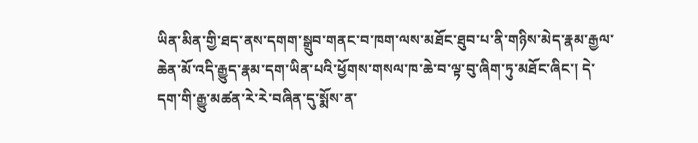ཡིན་མིན་གྱི་ཐད་ནས་དགག་སྒྲུབ་གནང་བ་ཁག་ལས་མཐོང་ཐུབ་པ་ནི་གཉིས་མེད་རྣམ་རྒྱལ་ཆེན་མོ་འདི་རྒྱུད་རྣམ་དག་ཡིན་པའི་ཕྱོགས་གསལ་ཁ་ཆེ་བ་ལྟ་བུ་ཞིག་ཏུ་མཐོང་ཞིང་། དེ་དག་གི་རྒྱུ་མཚན་རེ་རེ་བཞིན་དུ་སྨོས་ན་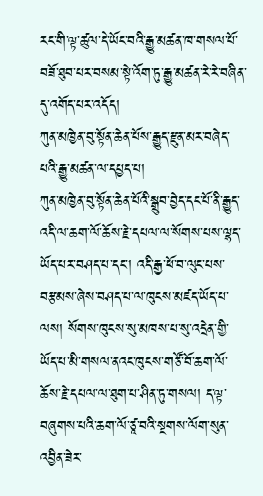རང་གི་ལྟ་ཚུལ་དེ་ཡོང་བའི་རྒྱུ་མཚན་ཁ་གསལ་པོ་བཟོ་ཐུབ་པར་བསམ་སྟེ་འོག་ཏུ་རྒྱུ་མཚན་རེ་རེ་བཞིན་དུ་འགོད་པར་འདོད།
ཀུན་མཁྱེན་བུ་སྟོན་ཆེན་པོས་རྒྱུད་རྫུན་མར་བཞེད་པའི་རྒྱུ་མཚན་ལ་དཔྱད་པ།
ཀུན་མཁྱེན་བུ་སྟོན་ཆེན་པོའི་སྒྲུབ་བྱེད་དང་པོ་ནི་རྒྱུད་འདི་ལ་ཆག་ལོ་ཆོས་རྗེ་དཔལ་ལ་སོགས་པས་ལྷད་ཡོད་པར་བཤད་པ་དང་། འདི་རྒྱ་ཕོ་བ་ལུང་པས་བརྩམས་ཞེས་བཤད་པ་ལ་ཁུངས་མཛད་ཡོད་པ་ལས། སོགས་ཁུངས་སུ་མཁས་པ་སུ་འདྲེན་གྱི་ཡོད་པ་མི་གསལ་ནའང་ཁུངས་གཙོ་བོ་ཆག་ལོ་ཆོས་རྗེ་དཔལ་ལ་ཐུག་པ་ཤིན་ཏུ་གསལ། ད་ལྟ་བཞུགས་པའི་ཆག་ལོ་ཙཱ་བའི་སྔགས་ལོག་སུན་འབྱིན་ཟེར་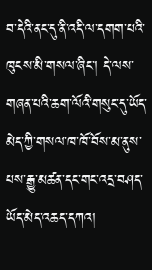བ་དེའི་ནང་དུ་ནི་འདི་ལ་དགག་པའི་ཁུངས་མི་གསལ་ཞིང་། དེ་ལས་གཞན་པའི་ཆག་ལོའི་གསུང་དུ་ཡོད་མེད་ཀྱི་གསལ་ཁ་ཁོ་བོས་མ་ནུས་པས་རྒྱུ་མཚན་དང་གང་འདྲ་བཤད་ཡོད་མེད་འཆད་དཀའ།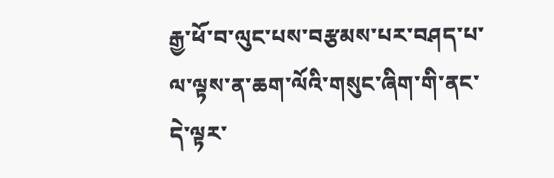རྒྱ་ཕོ་བ་ལུང་པས་བརྩམས་པར་བཤད་པ་ལ་ལྟས་ན་ཆག་ལོའི་གསུང་ཞིག་གི་ནང་དེ་ལྟར་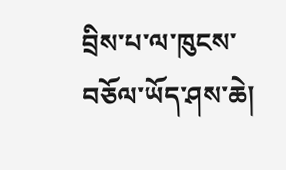བྲིས་པ་ལ་ཁུངས་བཅོལ་ཡོད་ཤས་ཆེ།